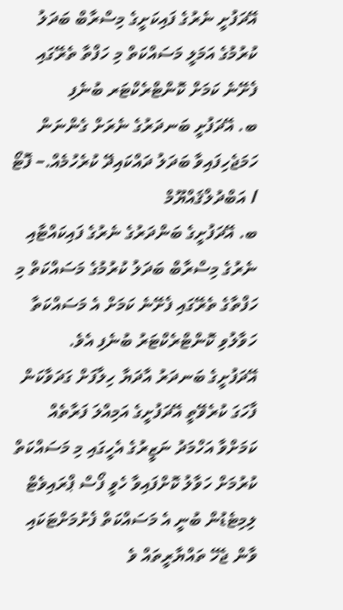އޭދަފުށީ ނެރުގެ ފައިކަށީގެ މިސްރާބް ބަދަލު ކުރުމުގެ އަމަލީ މަސައްކަތް މި ހަފްތާ ތެރޭގައި ފެށޭނެ ކަމަށް ކޮންޓްރެކްޓަރ ބުނެފި
ބ. އޭދަފުށީ ބަނދަރުގެ ނެރަށް ގެންނަން ހަމަޖެހިފައިވާ ބަދަލު ދައްކައިދޭ ކުރެހުމެއް.– ފޮޓޯ / އަބްދުލްޤައްޔޫމް
ބ. އޭދަފުށީގެ ބަންދަރުގެ ނެރުގެ ފައިކައްޓާއި ނެރުގެ މިސްރާބް ބަދަލު ކުރުމުގެ މަސައްކަތް މި ހަފްތާގެ ތެރޭގައި ފެށޭނެ ކަމަށް އެ މަސައްކަތާ ހަވާލުވި ކޮންޓްރެކްޓަރު ބުނެފި އެވެ.
އޭދަފުށީގެ ބަނދަރު އާދަޔާ ހިލާފަށް ގަދަވާކަން ފާހަގަ ކުރެވޭތީ އޭދަފުށީގެ އަމިއްލަ ފަރާތެއް ކަމަށްވާ އަހްމަދު ނަޒީރުގެ އެހީގައި މި މަސައްކަތް ކުރުމަށް ހަވާލު ކޮށްފައިވާ ހެވީ ފޯސް ޕްރައިވެޓް ލިމިޓެޑުން ބުނީ އެ މަސައްކަތް ފެށުމަށްޓަކައި ވާން ޖެހޭ ތައްޔާރީތައް ވެ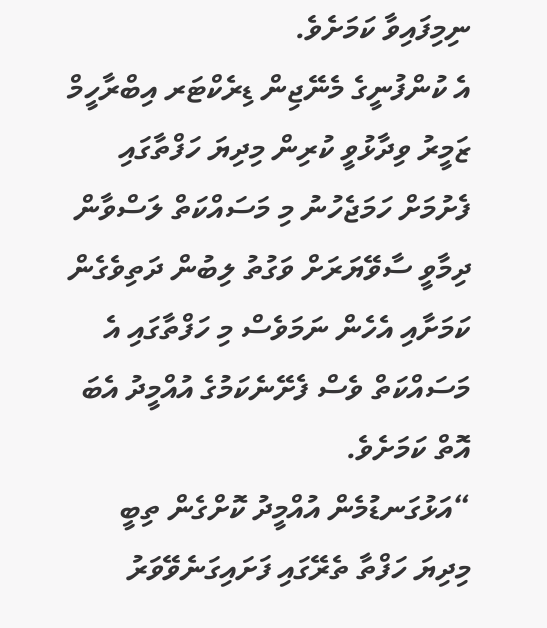ނިމިފައިވާ ކަމަށެވެ.
އެ ކުންފުނީގެ މެނޭޖިން ޑިރެކްޓަރ އިބްރާހީމް ޒަމީރު ވިދާޅުވީ ކުރިން މިދިޔަ ހަފްތާގައި ފެށުމަށް ހަމަޖެހުނު މި މަސައްކަތް ލަސްވާން ދިމާވީ ސާވޭޔަރަށް ވަގުތު ލިބުން ދަތިވެގެން ކަމަށާއި އެހެން ނަމަވެސް މި ހަފްތާގައި އެ މަސައްކަތް ވެސް ފެށޭނެކަމުގެ އުއްމީދު އެބަ އޮތް ކަމަށެވެ.
“އަޅުގަނޑުމެން އުއްމީދު ކޮށްގެން ތިބީ މިދިޔަ ހަފްތާ ތެރޭގައި ފަށައިގަނެވޭވަރު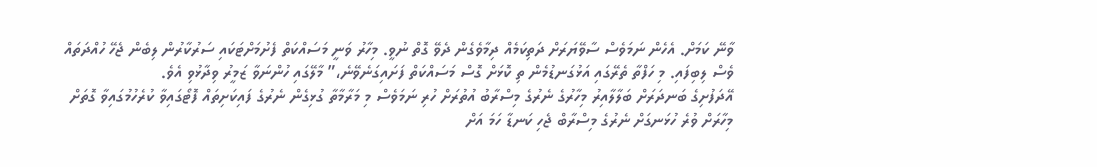ވާނޭ ކަމަށް. އެހެން ނަމަވެސް ސާވޭޔަރަށް ދަތިކަމެއް ދިމާވެގެން ދެވޭ ގޮތް ނުވީ. މިހާރު ވަނީ މަސައްކަތް ފެށުމަށްޓަކައި ސަރުކާރުން ލިބެން ޖެހޭ ހުއްދަތައް ވެސް ލިބިފައި. މި ހަފްތާ ތެރޭގައި އަޅުގަނޑުމެން ތި ކޮޅަށް ގޮސް މަސައްކަތް ފަށައިގަނެވޭނެ،” މާލޭގައި ހުންނަވާ ޒަމީރު ވިދާޅުވި އެވެ.
އޭދަފުށިގެ ބަނދަރަށް ބަލާލާއިރު މިހާރުގެ ނެރުގެ މިސްރާބު އުތުރަށް ހުރި ނަމަވެސް މި މަރާމާތާ ގުޅިގެން ނެރުގެ ފައިކަށިތައް ފޮޓޯގައިވާ ކުރެހުމުގައިވާ ގޮތަށް މިހާރަށް ވުރެ ހުޅަނގަށް ނެރުގެ މިސްރާބް ޖެހި ކަނޑާ ހަމަ އަށް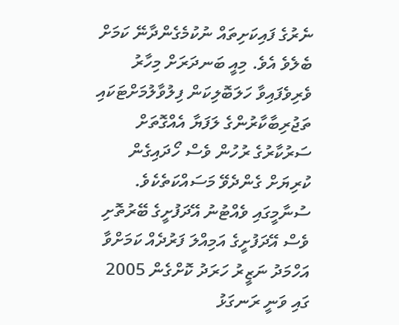ނެރުގެ ފައިކަށިތައް ނުކުމެގެންދާނޭ ކަމަށް ބެލެވެ އެވެ. މިއީ ބަނދަރަށް މިހާރު ވެރިވެފައިވާ ހަލަބޮލިކަން ފިލުވާލުމަށްޓަކައި ތަޖުރިބާކާރުންގެ ލަފަޔާ އެއްގޮތަށް ސަރުކާރުގެ ރުހުން ވެސް ހޯދައިގެން ކުރިޔަށް ގެންދެވޭ މަސައްކަތެކެވެ.
ސުނާމީގައި ވެއްޓުނު އޭދަފުށީގެ ބޭރުތޮށި ވެސް އޭދަފުށީގެ އަމިއްލަ ފަރުދެއް ކަމަށްވާ އަހްމަދު ނަޒީރު ހަރަދު ކޮށްގެން 2005 ގައި ވަނީ ރަނގަޅު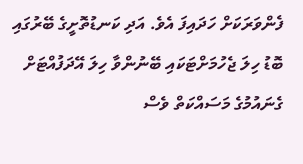ފެންވަރަކަށް ހަދައިފަ އެވެ. އަދި ކަނޑުތޮށީގެ ބޭރުގައި ބޮޑު ހިލަ ޖެހުމަށްޓަކައި ބޭނުންވާ ހިލަ އޭދަފުއްޓަށް ގެނައުމުގެ މަސައްކަތް ވެސް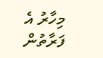މިހާރު އެ ފަރާތުން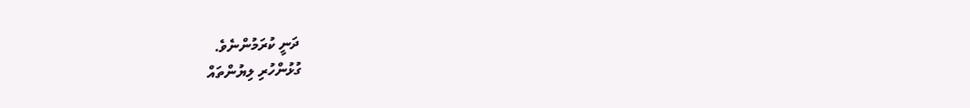ދަނީ ކުރަމުންނެވެ.
ގުޅުންހުރި ލިޔުންތައް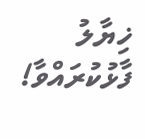ޚިޔާލު ފާޅުކުރައްވާ!